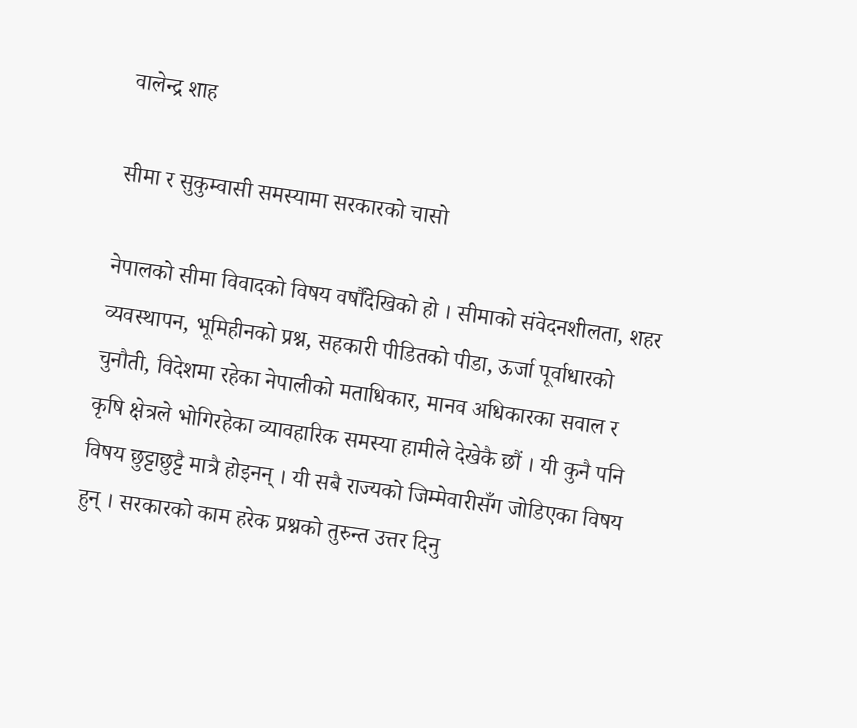वालेन्द्र शाह

सीमा र सुकुम्वासी समस्यामा सरकारको चासो

नेपालको सीमा विवादको विषय वर्षौंदेखिको हो । सीमाको संवेदनशीलता, शहर व्यवस्थापन, भूमिहीनको प्रश्न, सहकारी पीडितको पीडा, ऊर्जा पूर्वाधारको चुनौती, विदेशमा रहेका नेपालीको मताधिकार, मानव अधिकारका सवाल र कृषि क्षेत्रले भोगिरहेका व्यावहारिक समस्या हामीले देखेकै छौं । यी कुनै पनि विषय छुट्टाछुट्टै मात्रै होइनन् । यी सबै राज्यको जिम्मेवारीसँग जोडिएका विषय हुन् । सरकारको काम हरेक प्रश्नको तुरुन्त उत्तर दिनु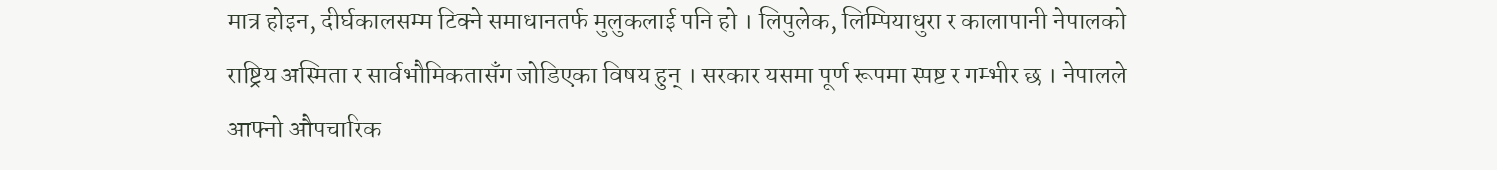मात्र होइन, दीर्घकालसम्म टिक्ने समाधानतर्फ मुलुकलाई पनि हो । लिपुलेक, लिम्पियाधुरा र कालापानी नेपालको राष्ट्रिय अस्मिता र सार्वभौमिकतासँग जोडिएका विषय हुन् । सरकार यसमा पूर्ण रूपमा स्पष्ट र गम्भीर छ । नेपालले आफ्नो औपचारिक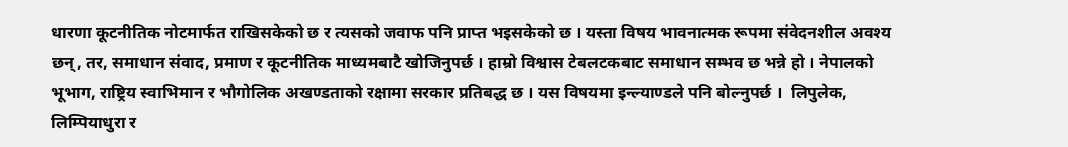धारणा कूटनीतिक नोटमार्फत राखिसकेको छ र त्यसको जवाफ पनि प्राप्त भइसकेको छ । यस्ता विषय भावनात्मक रूपमा संवेदनशील अवश्य छन्, तर, समाधान संवाद, प्रमाण र कूटनीतिक माध्यमबाटै खोजिनुपर्छ । हाम्रो विश्वास टेबलटकबाट समाधान सम्भव छ भन्ने हो । नेपालको भूभाग, राष्ट्रिय स्वाभिमान र भौगोलिक अखण्डताको रक्षामा सरकार प्रतिबद्ध छ । यस विषयमा इन्ल्याण्डले पनि बोल्नुपर्छ ।  लिपुलेक, लिम्पियाधुरा र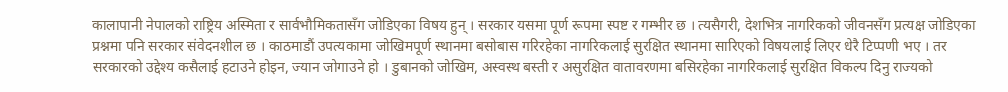कालापानी नेपालको राष्ट्रिय अस्मिता र सार्वभौमिकतासँग जोडिएका विषय हुन् । सरकार यसमा पूर्ण रूपमा स्पष्ट र गम्भीर छ । त्यसैगरी, देशभित्र नागरिकको जीवनसँग प्रत्यक्ष जोडिएका प्रश्नमा पनि सरकार संवेदनशील छ । काठमाडौं उपत्यकामा जोखिमपूर्ण स्थानमा बसोबास गरिरहेका नागरिकलाई सुरक्षित स्थानमा सारिएको विषयलाई लिएर धेरै टिप्पणी भए । तर सरकारको उद्देश्य कसैलाई हटाउने होइन, ज्यान जोगाउने हो । डुबानको जोखिम, अस्वस्थ बस्ती र असुरक्षित वातावरणमा बसिरहेका नागरिकलाई सुरक्षित विकल्प दिनु राज्यको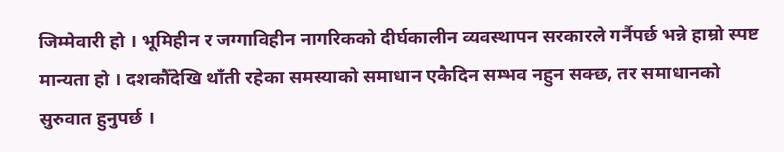जिम्मेवारी हो । भूमिहीन र जग्गाविहीन नागरिकको दीर्घकालीन व्यवस्थापन सरकारले गर्नैपर्छ भन्ने हाम्रो स्पष्ट मान्यता हो । दशकौँदेखि थाँती रहेका समस्याको समाधान एकैदिन सम्भव नहुन सक्छ, तर समाधानको सुरुवात हुनुपर्छ ।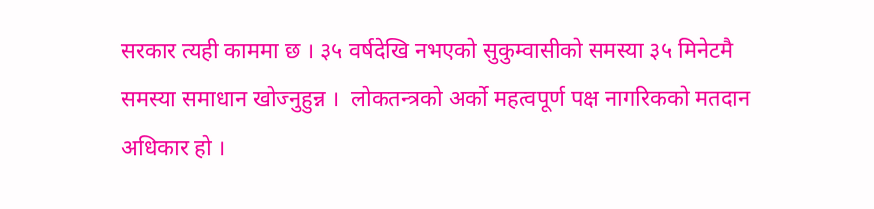सरकार त्यही काममा छ । ३५ वर्षदेखि नभएको सुकुम्वासीको समस्या ३५ मिनेटमै समस्या समाधान खोज्नुहुन्न ।  लोकतन्त्रको अर्को महत्वपूर्ण पक्ष नागरिकको मतदान अधिकार हो ।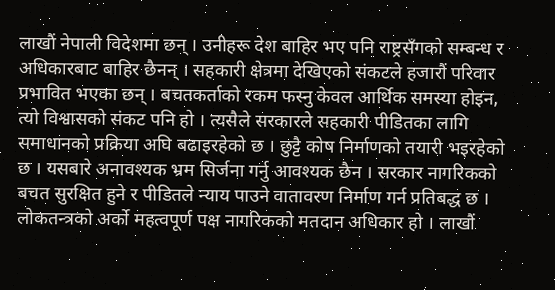लाखौं नेपाली विदेशमा छन् । उनीहरू देश बाहिर भए पनि राष्ट्रसँगको सम्बन्ध र अधिकारबाट बाहिर छैनन् । सहकारी क्षेत्रमा देखिएको संकटले हजारौं परिवार प्रभावित भएका छन् । बचतकर्ताको रकम फस्नु केवल आर्थिक समस्या होइन, त्यो विश्वासको संकट पनि हो । त्यसैले सरकारले सहकारी पीडितका लागि समाधानको प्रक्रिया अघि बढाइरहेको छ । छुट्टै कोष निर्माणको तयारी भइरहेको छ । यसबारे अनावश्यक भ्रम सिर्जना गर्नु आवश्यक छैन । सरकार नागरिकको बचत सुरक्षित हुने र पीडितले न्याय पाउने वातावरण निर्माण गर्न प्रतिबद्ध छ । लोकतन्त्रको अर्को महत्वपूर्ण पक्ष नागरिकको मतदान अधिकार हो । लाखौं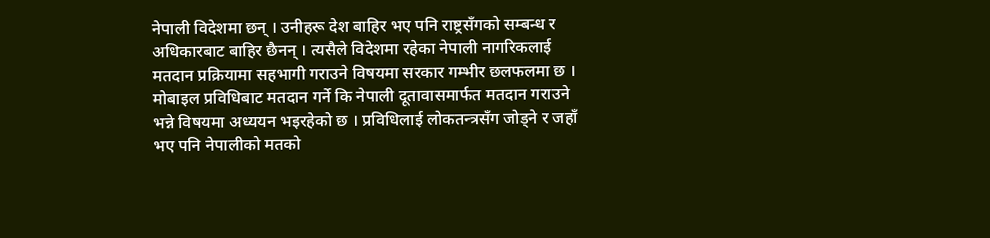नेपाली विदेशमा छन् । उनीहरू देश बाहिर भए पनि राष्ट्रसँगको सम्बन्ध र अधिकारबाट बाहिर छैनन् । त्यसैले विदेशमा रहेका नेपाली नागरिकलाई मतदान प्रक्रियामा सहभागी गराउने विषयमा सरकार गम्भीर छलफलमा छ । मोबाइल प्रविधिबाट मतदान गर्ने कि नेपाली दूतावासमार्फत मतदान गराउने भन्ने विषयमा अध्ययन भइरहेको छ । प्रविधिलाई लोकतन्त्रसँग जोड्ने र जहाँ भए पनि नेपालीको मतको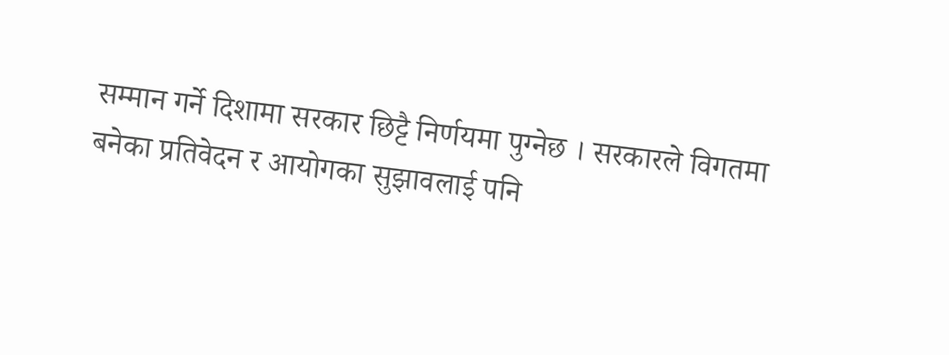सम्मान गर्ने दिशामा सरकार छिट्टै निर्णयमा पुग्नेछ । सरकारले विगतमा बनेका प्रतिवेदन र आयोगका सुझावलाई पनि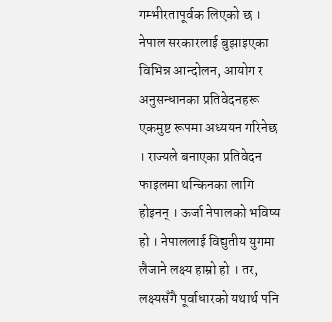गम्भीरतापूर्वक लिएको छ । नेपाल सरकारलाई बुझाइएका विभिन्न आन्दोलन, आयोग र अनुसन्धानका प्रतिवेदनहरू एकमुष्ट रूपमा अध्ययन गरिनेछ । राज्यले बनाएका प्रतिवेदन फाइलमा थन्किनका लागि होइनन् । ऊर्जा नेपालको भविष्य हो । नेपाललाई विद्युतीय युगमा लैजाने लक्ष्य हाम्रो हो । तर, लक्ष्यसँगै पूर्वाधारको यथार्थ पनि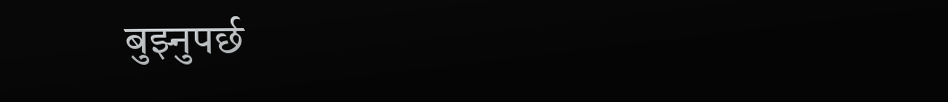बुझ्नुपर्छ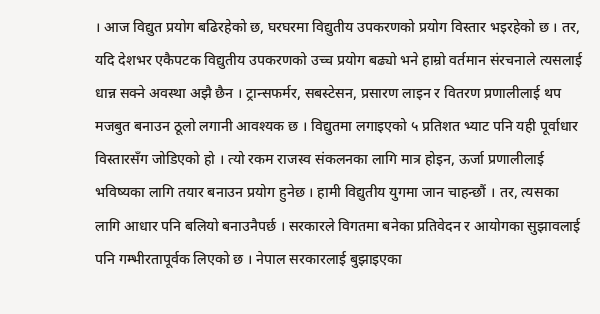। आज विद्युत प्रयोग बढिरहेको छ, घरघरमा विद्युतीय उपकरणको प्रयोग विस्तार भइरहेको छ । तर, यदि देशभर एकैपटक विद्युतीय उपकरणको उच्च प्रयोग बढ्यो भने हाम्रो वर्तमान संरचनाले त्यसलाई धान्न सक्ने अवस्था अझै छैन । ट्रान्सफर्मर, सबस्टेसन, प्रसारण लाइन र वितरण प्रणालीलाई थप मजबुत बनाउन ठूलो लगानी आवश्यक छ । विद्युतमा लगाइएको ५ प्रतिशत भ्याट पनि यही पूर्वाधार विस्तारसँग जोडिएको हो । त्यो रकम राजस्व संकलनका लागि मात्र होइन, ऊर्जा प्रणालीलाई भविष्यका लागि तयार बनाउन प्रयोग हुनेछ । हामी विद्युतीय युगमा जान चाहन्छौं । तर, त्यसका लागि आधार पनि बलियो बनाउनैपर्छ । सरकारले विगतमा बनेका प्रतिवेदन र आयोगका सुझावलाई पनि गम्भीरतापूर्वक लिएको छ । नेपाल सरकारलाई बुझाइएका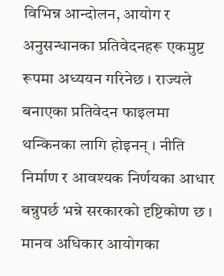विभिन्न आन्दोलन, आयोग र अनुसन्धानका प्रतिवेदनहरू एकमुष्ट रूपमा अध्ययन गरिनेछ । राज्यले बनाएका प्रतिवेदन फाइलमा थन्किनका लागि होइनन् । नीति निर्माण र आवश्यक निर्णयका आधार बन्नुपर्छ भन्ने सरकारको दृष्टिकोण छ । मानव अधिकार आयोगका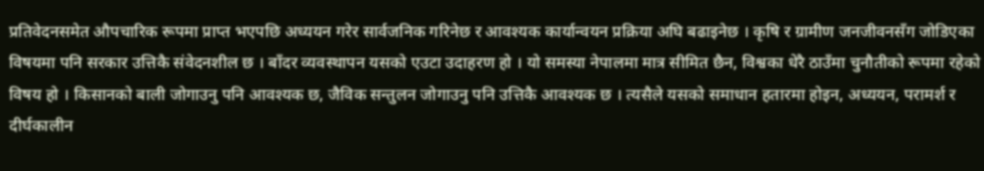प्रतिवेदनसमेत औपचारिक रूपमा प्राप्त भएपछि अध्ययन गरेर सार्वजनिक गरिनेछ र आवश्यक कार्यान्वयन प्रक्रिया अघि बढाइनेछ । कृषि र ग्रामीण जनजीवनसँग जोडिएका विषयमा पनि सरकार उत्तिकै संवेदनशील छ । बाँदर व्यवस्थापन यसको एउटा उदाहरण हो । यो समस्या नेपालमा मात्र सीमित छैन, विश्वका धेरै ठाउँमा चुनौतीको रूपमा रहेको विषय हो । किसानको बाली जोगाउनु पनि आवश्यक छ, जैविक सन्तुलन जोगाउनु पनि उत्तिकै आवश्यक छ । त्यसैले यसको समाधान हतारमा होइन, अध्ययन, परामर्श र दीर्घकालीन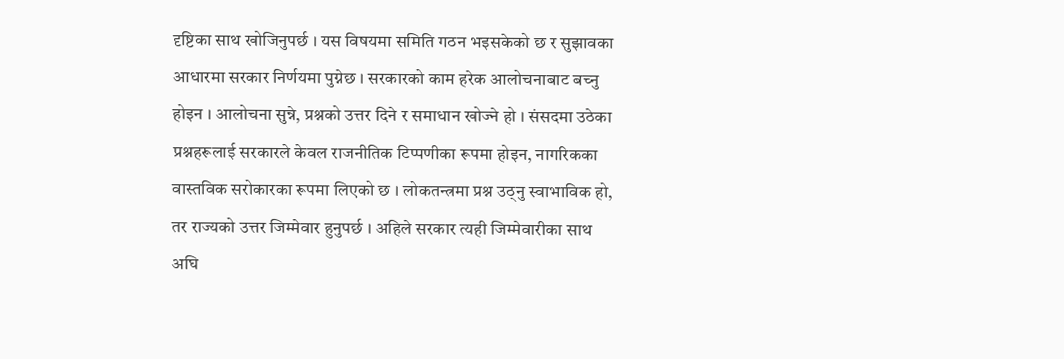दृष्टिका साथ खोजिनुपर्छ । यस विषयमा समिति गठन भइसकेको छ र सुझावका आधारमा सरकार निर्णयमा पुग्नेछ । सरकारको काम हरेक आलोचनाबाट बच्नु होइन । आलोचना सुन्ने, प्रश्नको उत्तर दिने र समाधान खोज्ने हो । संसदमा उठेका प्रश्नहरूलाई सरकारले केवल राजनीतिक टिप्पणीका रूपमा होइन, नागरिकका वास्तविक सरोकारका रूपमा लिएको छ । लोकतन्त्रमा प्रश्न उठ्नु स्वाभाविक हो, तर राज्यको उत्तर जिम्मेवार हुनुपर्छ । अहिले सरकार त्यही जिम्मेवारीका साथ अघि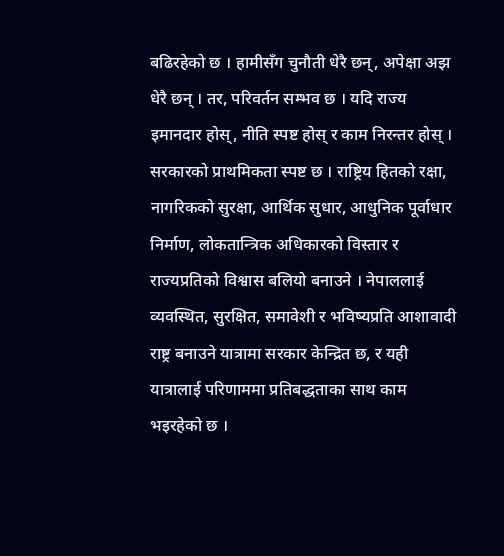बढिरहेको छ । हामीसँग चुनौती धेरै छन्, अपेक्षा अझ धेरै छन् । तर, परिवर्तन सम्भव छ । यदि राज्य इमानदार होस्, नीति स्पष्ट होस् र काम निरन्तर होस् । सरकारको प्राथमिकता स्पष्ट छ । राष्ट्रिय हितको रक्षा, नागरिकको सुरक्षा, आर्थिक सुधार, आधुनिक पूर्वाधार निर्माण, लोकतान्त्रिक अधिकारको विस्तार र राज्यप्रतिको विश्वास बलियो बनाउने । नेपाललाई व्यवस्थित, सुरक्षित, समावेशी र भविष्यप्रति आशावादी राष्ट्र बनाउने यात्रामा सरकार केन्द्रित छ, र यही यात्रालाई परिणाममा प्रतिबद्धताका साथ काम भइरहेको छ ।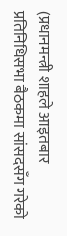(प्रधानमन्त्री शाहले आइतबार प्रतिनिधिसभा बैठकमा सांसदसँग गरेको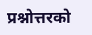प्रश्नोत्तरको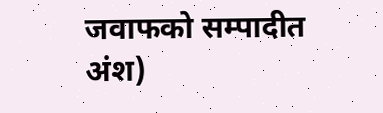जवाफको सम्पादीत अंश)